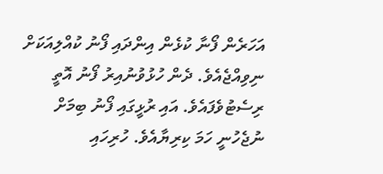އަހަރެން ފޯނާ ކުޅެން އިންދައި ފޯނު ކުއްލިއަކަށް ނިވިއްޖެއެވެ. ދެން ހުޅުވުނުއިރު ފޯނު އޮތީ ރިސެޓުވެފައެވެ. އައި ރުޅީގައި ފޯނު ބިމަށް ނުޖެހުނީ ހަމަ ކިރިޔާއެވެ. ހުރިހައި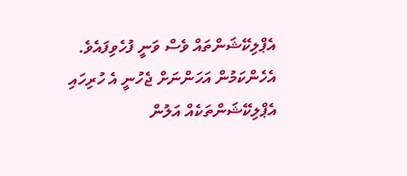އެޕްލިކޭޝަންތައް ވެސް ވަނީ ފުހެވިފައެވެ. އެހެންކަމުން އަހަންނަށް ޖެހުނީ އެ ހުރިހައި އެޕްލިކޭޝަންތަކެއް އަލުން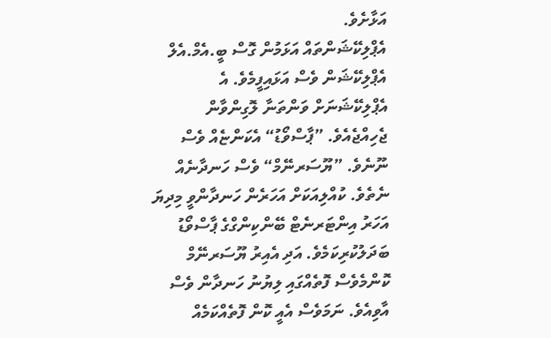އަޅާށެވެ.
އެޕްލިކޭޝަންތައް އަޅަމުން ގޮސް ބީ.އެމް.އެލް އެޕްލިކޭޝަން ވެސް އަޅައިފީމެވެ. އެ އެޕްލިކޭޝަނަށް ވަންތަނާ ލޮގިންވާން ޖެހިއްޖެއެވެ. ”ޕާސްވޯޑު“ އެކަންޏެއް ވެސް ނޫނެވެ. ”ޔޫސަރނޭމް“ ވެސް ހަނދާނެއް ނެތެވެ. ކުއްލިއަކަށް އަހަރެން ހަނދާންވީ މިދިޔަ އަހަރު އިންޓަރނެޓް ބޭންކިންގްގެ ޕާސްވޯޑު ބަދަލުކުރިކަމެވެ. އަދި އެއިރު ޔޫސަރނޭމް ކޮންމެވެސް ފޮތެއްގައި ލިޔުނު ހަނދާން ވެސް އާވިއެވެ. ނަމަވެސް އެއީ ކޮން ފޮތެއްކަމެއް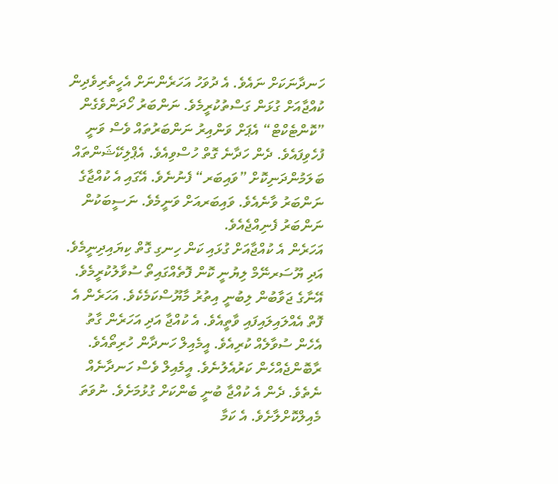ހަނދާނަކަށް ނައެވެ. އެ ދުވަހު އަހަރެންނަށް އެހީތެރިވެދިން ކުއްޖާއަށް ގުޅަން ގަސްތުކުރީމެވެ. ނަންބަރު ހޯދަންވެގެން ”ކޮންޓެކްޓް“ އެޕަށް ވަންއިރު ނަންބަރުތައް ވެސް ވަނީ ފުހެވިފައެވެ. ދެން ހަދާނެ ގޮތް ހުސްވިއެވެ. އެޕްލިކޭޝަންތައް ބަލަމުންދަނިކޮށް ”ވައިބަރ“ ފެނުނެވެ. އޭގައި އެ ކުއްޖާގެ ނަންބަރު ވާނެއެވެ. ވައިބަރއަށް ވަނީމެވެ. ނަސީބަކުން ނަންބަރު ފެނިއްޖެއެވެ.
އަހަރެން އެ ކުއްޖާއަށް ގުޅައި ކަން ހިނގި ގޮތް ކިޔައިދިނީމެވެ. އަދި ޔޫސަރނޭމް ލިޔުނީ ކޮން ފޮތެއްގައިތޯ ސުވާލުކުރީމެވެ. އޭނާގެ ޖަވާބުން ލިބުނީ އިތުރު މާޔޫސްކަމެކެވެ. އަހަރެން އެ ފޮތް އެއްލައިލައިފައި ވާތީއެވެ. އެ ކުއްޖާ އަދި އަހަރެން ގާތު އެހެން ސުވާލެއް ކުރިއެވެ. އީމެއިލް ހަނދާން ހުރިތޯއެވެ. ރާބޮންޖެއްހެން ކަރުއެލުނެވެ. އީމެއިލް ވެސް ހަނދާނެއް ނެތެވެ. ދެން އެ ކުއްޖާ ބުނީ ބެންކަށް ގުޅުމަށެވެ. ނުވަތަ މެއިލްކޮށްލާށެވެ. އެ ކަމާ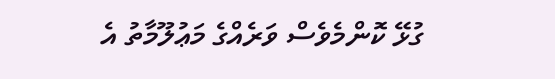ގުޅޭ ކޮންމެވެސް ވަރެއްގެ މަޢުލޫމާތު އެ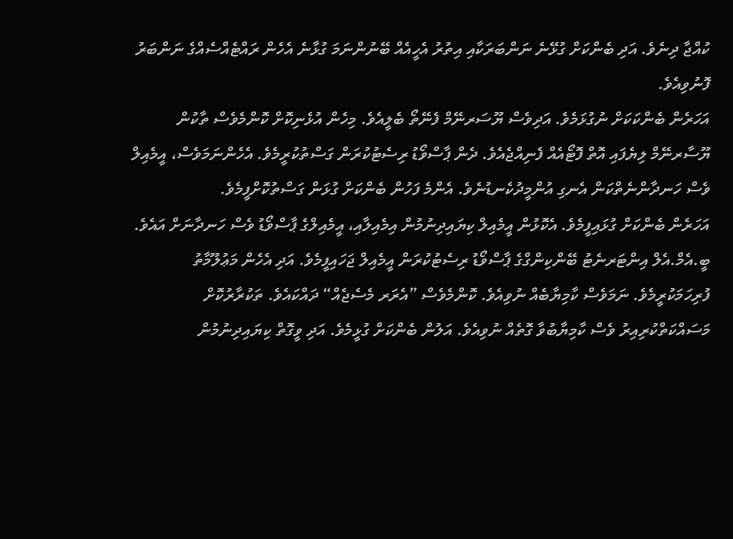ކުއްޖާ ދިނެވެ. އަދި ބެންކަށް ގުޅޭނެ ނަންބަރަކާއި އިތުރު އެހީއެއް ބޭނުންނަމަ ގުޅާނެ އެހެން ރައްޓެއްސެއްގެ ނަންބަރު ފޮނުވިއެވެ.
އަހަރެން ބެންކަކަށް ނުގުޅަމެވެ. އަދިވެސް ޔޫސަރނޭމް ފެނޭތޯ ބެލީއެވެ. މިހެން އުޅެނިކޮށް ކޮންމެވެސް ތާކުން ޔޫސާރނޭމް ލިޔެފައި އޮތް ފޮޓޯއެއް ފެނިއްޖެއެވެ. ދެން ޕާސްވޯޑު ރިސެޓުކުރަން ގަސްތުކުރީމެވެ. އެހެންނަމަވެސް، އީމެއިލް ވެސް ހަނދާންނެތްކަން އެނގި އުންމީދުކެނޑުނެވެ. އެންމެ ފަހުން ބެންކަށް ގުޅަން ގަސްތުކޮށްފީމެވެ.
އަހަރެން ބެންކަށް ގުޅައިފީމެވެ. އެކޮޅުން އީމެއިލް ކިޔައިދިނުމުން އިމެއިލާއި، އީމެއިލްގެ ޕާސްވޯޑު ވެސް ހަނދާނަށް އައެވެ. ބީ.އެމް.އެލް އިންޓަރނެޓު ބޭންކިންގްގެ ޕާސްވޯޑު ރިސެޓުކުރަން އީމެއިލް ޖަހައިފީމެވެ. އަދި އެހެން މަޢުލޫމާތު ފުރިހަމަކުރީމެވެ. ނަމަވެސް ކާމިޔާބެއް ނުވިއެވެ. ކޮންމެވެސް ”އެރަރ މެސެޖެއް“ ދައްކައެވެ. ތަކުރާރުކޮށް މަސައްކަތްކުރިއިރު ވެސް ކާމިޔާބުވާ ގޮތެއް ނުވިއެވެ. އަލުން ބެންކަށް ގުޅީމެވެ. އަދި ވީގޮތް ކިޔައިދިނުމުން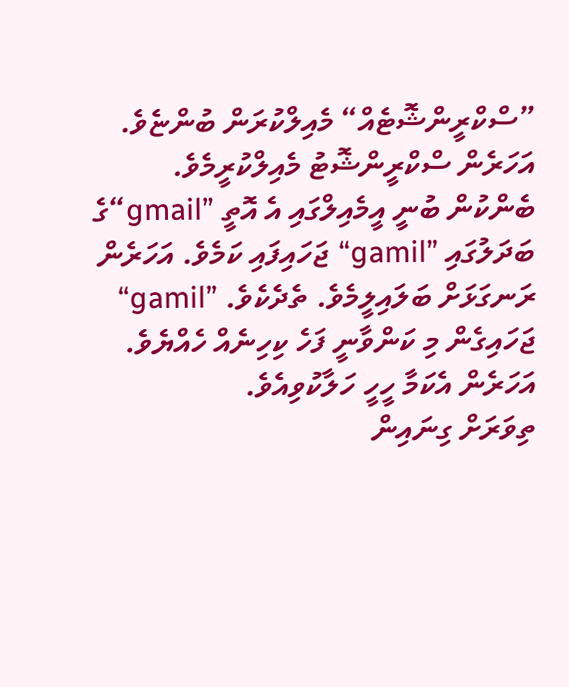”ސްކްރީންޝޮޓެއް“ މެއިލްކުރަން ބުންޏެވެ. އަހަރެން ސްކްރީންޝޮޓު މެއިލްކުރީމެވެ. ބެންކުން ބުނީ އީމެއިލްގައި އެ އޮތީ ”gmail“ގެ ބަދަލުގައި ”gamil“ ޖަހައިފައި ކަމެވެ. އަހަރެން ރަނގަޅަށް ބަލައިލީމެވެ. ތެދެކެވެ. ”gamil“ ޖަހައިގެން މި ކަންވާނީ ފަހެ ކިހިނެއް ހެއްޔެވެ. އަހަރެން އެކަމާ ހީހީ ހަލާކުވިއެވެ.
ތިވަރަށް ގިނައިން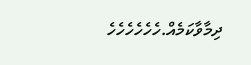ދިމާވާކަމެއް.ހެހެހެހެހެހެ